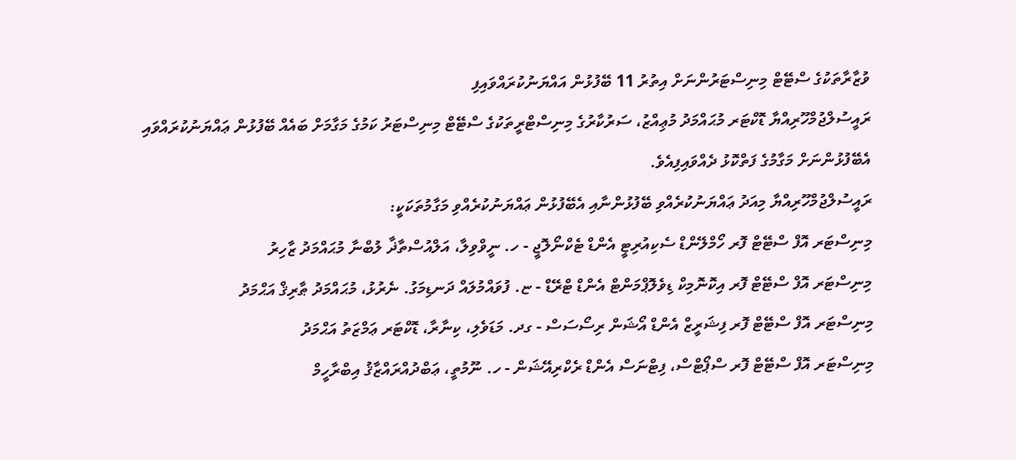ވުޒާރާތަކުގެ ސްޓޭޓް މިނިސްޓަރުންނަށް އިތުރު 11 ބޭފުޅުން އައްޔަނުކުރައްވައިފި
ރައީސުލްޖުމްހޫރިއްޔާ ޑޮކްޓަރ މުޙައްމަދު މުޢިއްޒު، ސަރުކާރުގެ މިނިސްޓްރީތަކުގެ ސްޓޭޓް މިނިސްޓަރު ކަމުގެ މަގާމަށް ބައެއް ބޭފުޅުން ޢައްޔަނުކުރައްވައި އެބޭފުޅުންނަށް މަގާމުގެ ފަތްކޮޅު ދެއްވައިފިއެވެ.
ރައީސުލްޖުމްހޫރިއްޔާ މިއަދު ޢައްޔަނުކުރެއްވި ބޭފުޅުންނާއި އެބޭފުޅުން ޢައްޔަނުކުރެއްވި މަގާމުތަކަކީ:
މިނިސްޓަރ އޮފް ސްޓޭޓް ފޮރ ހޯމްލޭންޑް ސެކިއުރިޓީ އެންޑް ޓެކްނޯލޮޖީ - ހ. ނީވްވިލާ، އަލްއުސްތާޛާ ލުބްނާ މުޙައްމަދު ޒާހިރު
މިނިސްޓަރ އޮފް ސްޓޭޓް ފޮރ އިކޮނޮމިކް ޑިވެލޮޕްމަންޓް އެންޑް ޓްރޭޑް - ޏ. ފުވައްމުލައް ދަނޑިމަގު. ނެރުޅު، މުޙައްމަދު ޠާރިޤް އަޙްމަދު
މިނިސްޓަރ އޮފް ސްޓޭޓް ފޮރ ފިޝަރީޒް އެންޑް އޯޝަން ރިސޯސަސް - ގދ. މަޑަވެލި، ކިނާރާ، ޑޮކްޓަރ ޢަމްޒަތު އަޙްމަދު
މިނިސްޓަރ އޮފް ސްޓޭޓް ފޮރ ސްޕޯޓްސް، ފިޓްނަސް އެންޑް ރެކްރިއޭޝަން - ހ. ނޫމުތީ، ޢަބްދުއްރައްޒާޤު އިބްރާހީމް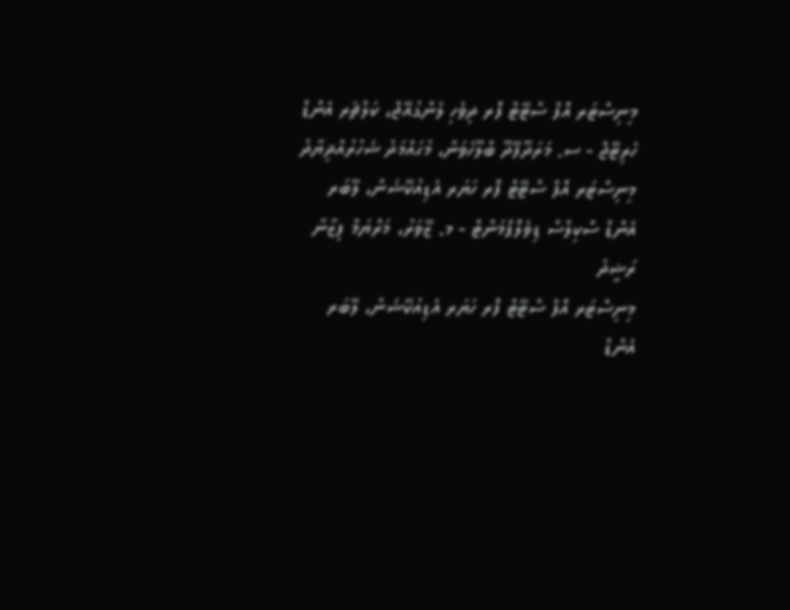މިނިސްޓަރ އޮފް ސްޓޭޓް ފޮރ ދިވެހި ލެންގުއޭޖް، ކަލްޗަރ އެންޑް ހެރިޓޭޖް - ސ. މަރަދޫފޭދޫ ބްލޫހެވަން، މުޙައްމަދު ޝަހުރުއްޛިޔާދު
މިނިސްޓަރ އޮފް ސްޓޭޓް ފޮރ ހަޔަރ އެޑިއުކޭޝަން، ލޭބަރ އެންޑް ސްކިލްސް ޑިވެލޮޕްމަންޓް - މ. ޒޭވަރު، މަރްޔަމް ފިޒާނާ ރަޝީދު
މިނިސްޓަރ އޮފް ސްޓޭޓް ފޮރ ހަޔަރ އެޑިއުކޭޝަން، ލޭބަރ އެންޑް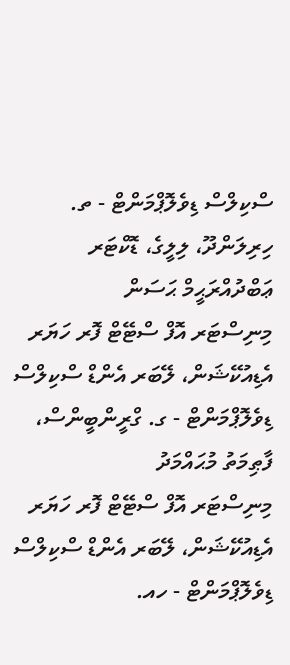ސްކިލްސް ޑިވެލޮޕްމަންޓް - ތ. ހިރިލަންދޫ، ލިލީގެ، ޑޮކްޓަރ ޢަބްދުއްރަޙީމް ޙަސަން
މިނިސްޓަރ އޮފް ސްޓޭޓް ފޮރ ހަޔަރ އެޑިއުކޭޝަން، ލޭބަރ އެންޑް ސްކިލްސް ޑިވެލޮޕްމަންޓް - ގ. ގްރީންބީންސް، ފާޠިމަތު މުޙައްމަދު
މިނިސްޓަރ އޮފް ސްޓޭޓް ފޮރ ހަޔަރ އެޑިއުކޭޝަން، ލޭބަރ އެންޑް ސްކިލްސް ޑިވެލޮޕްމަންޓް - ހއ.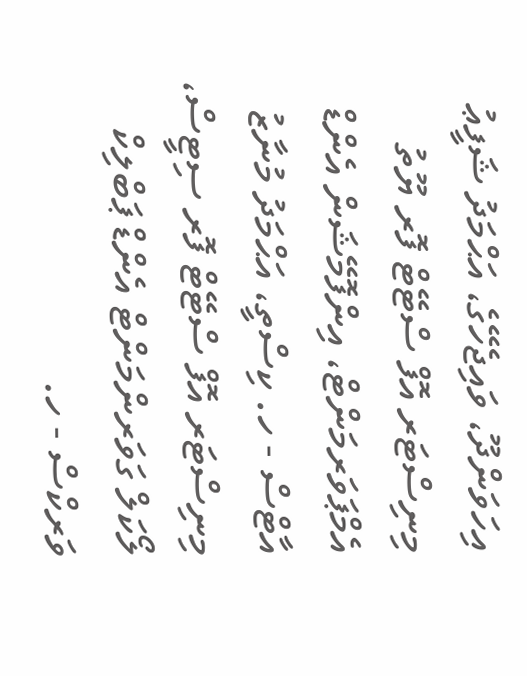އިހަވަންދޫ، ވައިޖެހޭގެ، އަޙްމަދު ޝަފީޢު
މިނިސްޓަރ އޮފް ސްޓޭޓް ފޮރ ޔޫތު އެމްޕަވަރމަންޓް، އިންފޮމޭޝަން އެންޑް އާޓްސް - ހ. ކިސްތީ، އަޙްމަދު މުނާޒު
މިނިސްޓަރ އޮފް ސްޓޭޓް ފޮރ ސިޓީސް، ލޯކަލް ގަވަރންމަންޓް އެންޑް ޕަބްލިކް ވަރކްސް - ހ.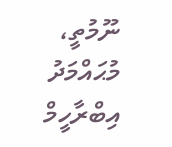ނޫމުތީ، މުޙައްމަދު އިބްރާހީމް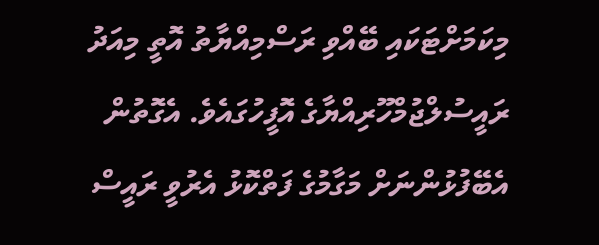މިކަމަށްޓަކައި ބޭއްވި ރަސްމިއްޔާތު އޮތީ މިއަދު ރައީސުލްޖުމްހޫރިއްޔާގެ އޮފީހުގައެވެ. އެގޮތުން އެބޭފުޅުންނަށް މަގާމުގެ ފަތްކޮޅު އެރުވީ ރައީސް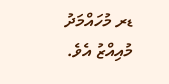ޑރ މުހައްމަދު މުއިއްޒު އެވެ.